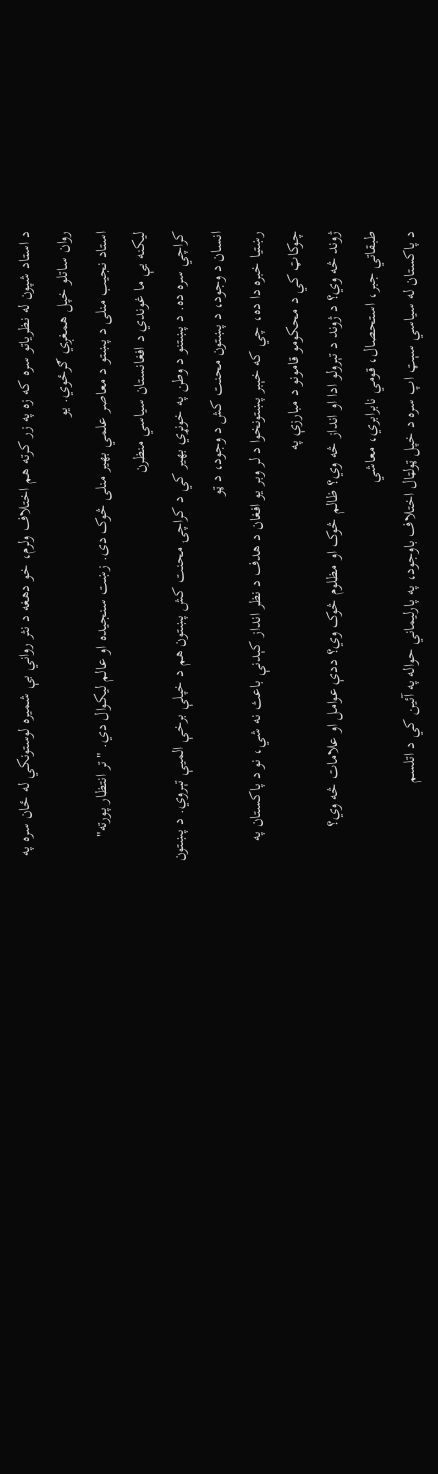د استاد شپون له نظرياتو سره که زه په زر کرته هم اختلاف ولرم، خو دهغه د نثر رواني بې شميره لوستونکي له ځان سره په روان ساتلو خپل همغږي ګرځوي. يو
استاد نجيب منلی د پښتو د معاصر علمي بهير منلی څوک دی. زښت سنجيده او عالم ليکوال دي. "تر انتظار پورته" ليکنه يې ما غوندي د افغانستان سياسي منظرن
کراچي سره ده. د پښتنو د وطن په خونړي بهیر کي د کراچۍ محنت کش پښتون هم د خپلې برخې الميې تېروي. د پښتون انسان د وجود، د پښتون محنت کش د وجود، د ټو
رښتيا خبره دا ده، چي که خېبر پښتونخوا د لر وبر يو افغان د هدف د نظر انداز کېدنې باعث نه شي، نو د پاکستان په چوکاټ کي د محکومو قامونو د مبارزې په
ژوند څه وي؟ د ژوند د تېرولو ادا او انداز څه وي؟ ظالم څوک او مظلوم څوک وي؟ ددې عوامل او علامات څه وي؟ طبقاتي جبر، استحصال، قومي نابرابري، معاشي
د پاکستان له سياسي سېټ اپ سره د خپل ټولټال اختلاف باوجود، په پارليماني حواله په آئين کي د اتلسم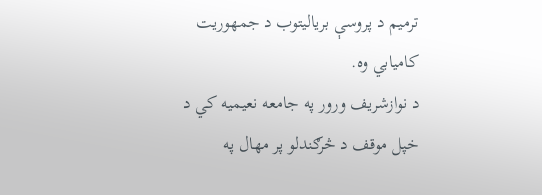ترميم د پروسې برياليتوب د جمهوريت کاميابي وه.
د نوازشريف ورور په جامعه نعيميه کي د خپل موقف د څرګندلو پر مهال په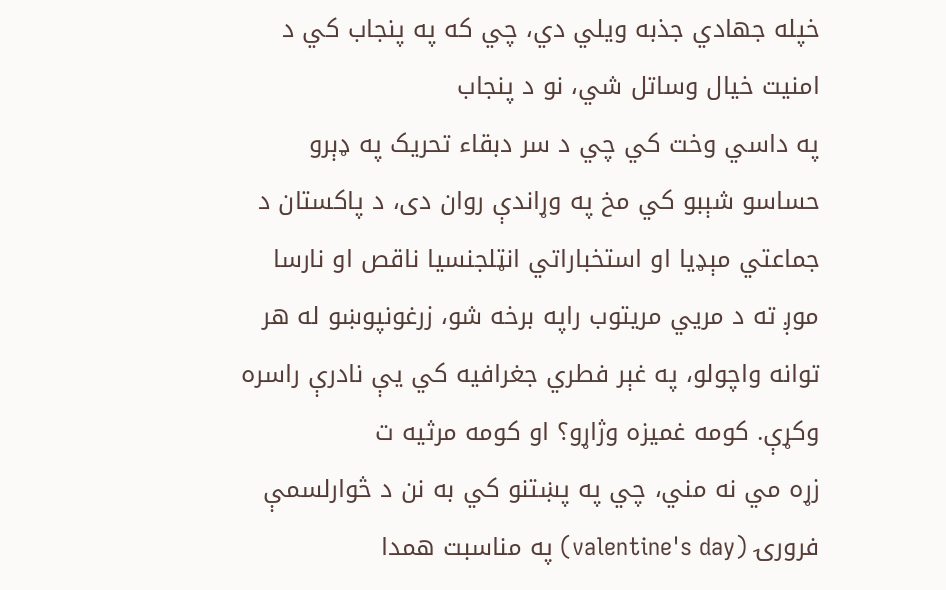خپله جهادي جذبه ويلي دي، چي که په پنجاب کي د امنيت خيال وساتل شي، نو د پنجاب
په داسي وخت کي چي د سر دبقاء تحريک په ډېرو حساسو شېبو کي مخ په وړاندې روان دی، د پاکستان د جماعتي مېډيا او استخباراتي انټلجنسيا ناقص او نارسا
موږ ته د مريي مريتوب راپه برخه شو، زرغونپوښو له هر توانه واچولو، په غېر فطري جغرافيه کي يې نادرې راسره وکړې. کومه غميزه وژاړو؟ او کومه مرثيه ت
زړه مي نه مني، چي په پښتنو کي به نن د څوارلسمې فرورۍ (valentine's day) په مناسبت همدا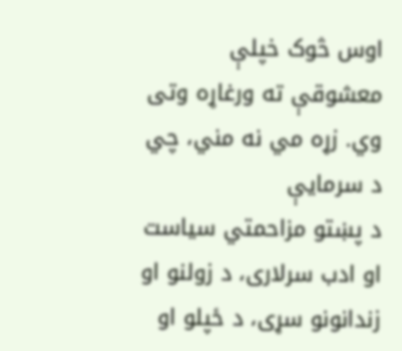اوس څوک خپلې معشوقې ته ورغاړه وتی وي. زړه مي نه مني، چي د سرمايې
د پښتو مزاحمتي سياست او ادب سرلاری، د زولنو او زندانونو سړی، د ځپلو او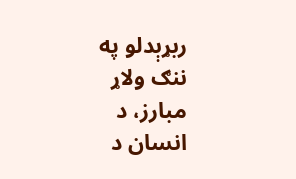ربړېدلو په ننګ ولاړ مبارز، د انسان د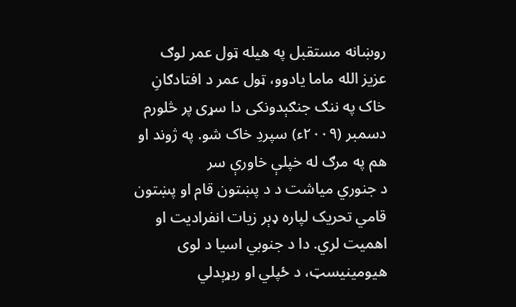روښانه مستقبل په هيله ټول عمر لوګ
عزيز الله ماما يادوو، ټول عمر د افتادګانِ خاک په ننګ جنګېدونکی دا سړی پر څلورم دسمبر (۲۰۰۹ء) سپردِ خاک شو. په ژوند او هم په مرګ له خپلې خاورې سر
د جنوري میاشت د د پښتون قام او پښتون قامي تحریک لپاره ډېر زیات انفرادیت او اهمیت لري. دا د جنوبي اسیا د لوی هیومینیسټ، د ځپلي او ربړېدلي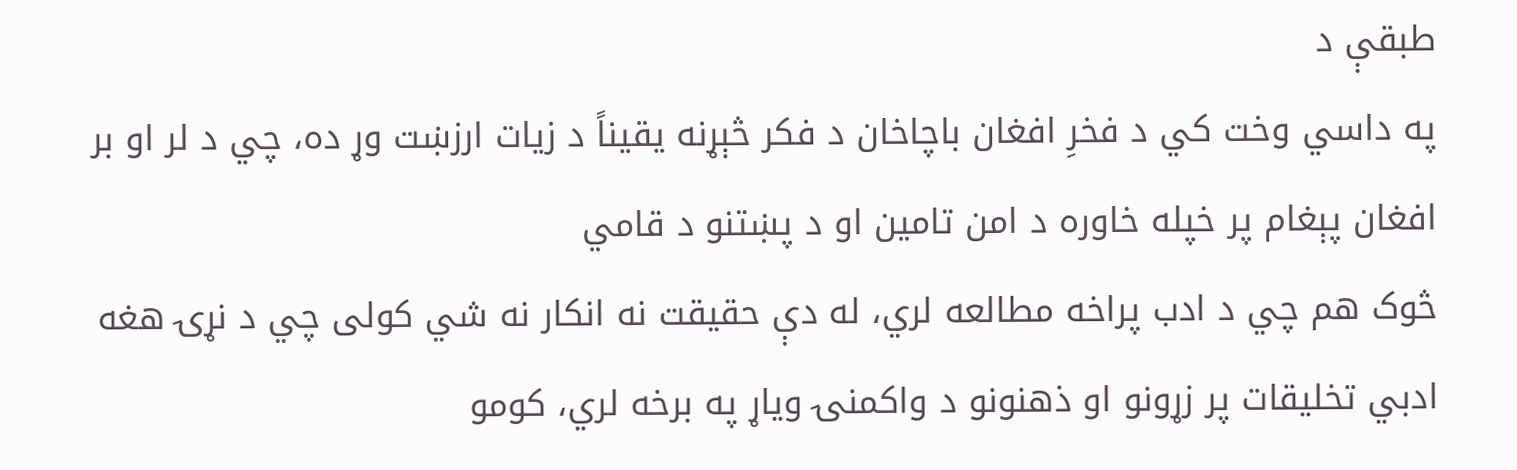طبقې د
په داسي وخت کي د فخرِ افغان باچاخان د فکر څېړنه يقيناً د زيات ارزښت وړ ده، چي د لر او بر افغان پېغام پر خپله خاوره د امن تامين او د پښتنو د قامي
څوک هم چي د ادب پراخه مطالعه لري، له دې حقیقت نه انکار نه شي کولی چي د نړۍ هغه ادبي تخلیقات پر زړونو او ذهنونو د واکمنۍ ویاړ په برخه لري، کومو